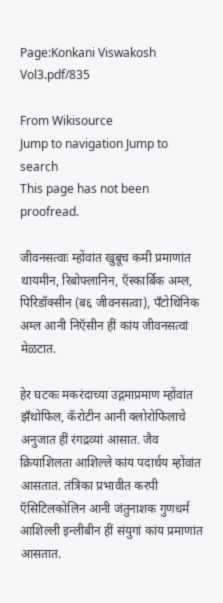Page:Konkani Viswakosh Vol3.pdf/835

From Wikisource
Jump to navigation Jump to search
This page has not been proofread.

जीवनसत्वाः म्होंवांत खुबूच कमी प्रमाणांत थायमीन, रिबोफ्लानिन, ऍस्कार्बिक अम्ल, पिरिडॉक्सीन (ब६ जीवनसत्वा), पँटोथिनिक अम्ल आनी निऍसीन हीं कांय जीवनसत्वां मेळटात.

हेर घटकः मकरंदाच्या उद्गमाप्रमाण म्होंवांत झँथोफिल, कॅरोटीन आनी क्लोरोफिलाचे अनुजात हीं रंगद्रव्यां आसात. जैव क्रियाशिलता आशिल्ले कांय पदार्थय म्होंवांत आसतात. तंत्रिका प्रभावीत करपी ऍसिटिलकोलिन आनी जंतुनाशक गुणधर्म आशिल्ली इन्लीबीन हीं संयुगां कांय प्रमाणांत आसतात.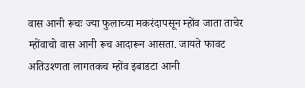वास आनी रूचः ज्या फुलाच्या मकरंदापसून म्होंव जाता ताचेर म्होंवाचो वास आनी रूच आदारून आसता. जायते फावट अतिउश्णता लागतकच म्होंव इबाडटा आनी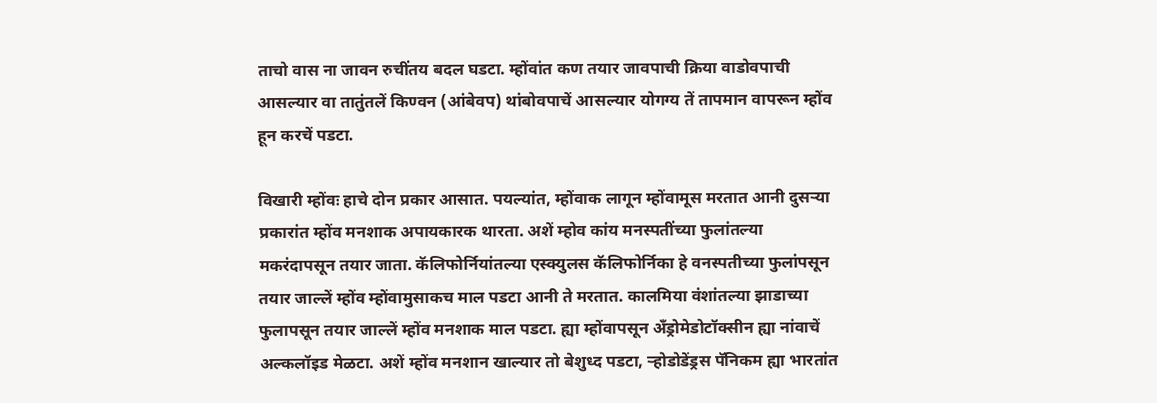ताचो वास ना जावन रुचींतय बदल घडटा. म्होंवांत कण तयार जावपाची क्रिया वाडोवपाची आसल्यार वा तातुंतलें किण्वन (आंबेवप) थांबोवपाचें आसल्यार योगग्य तें तापमान वापरून म्होंव हून करचें पडटा.

विखारी म्होंवः हाचे दोन प्रकार आसात. पयल्यांत, म्होंवाक लागून म्होंवामूस मरतात आनी दुसऱ्या प्रकारांत म्होंव मनशाक अपायकारक थारता. अशें म्होव कांय मनस्पतींच्या फुलांतल्या मकरंदापसून तयार जाता. कॅलिफोर्नियांतल्या एस्क्युलस कॅलिफोर्निका हे वनस्पतीच्या फुलांपसून तयार जाल्लें म्होंव म्होंवामुसाकच माल पडटा आनी ते मरतात. कालमिया वंशांतल्या झाडाच्या फुलापसून तयार जाल्लें म्होंव मनशाक माल पडटा. ह्या म्होंवापसून अँड्रोमेडोटॉक्सीन ह्या नांवाचें अल्कलॉइड मेळटा. अशें म्होंव मनशान खाल्यार तो बेशुध्द पडटा, ऱ्होडोडेंड्रस पॅनिकम ह्या भारतांत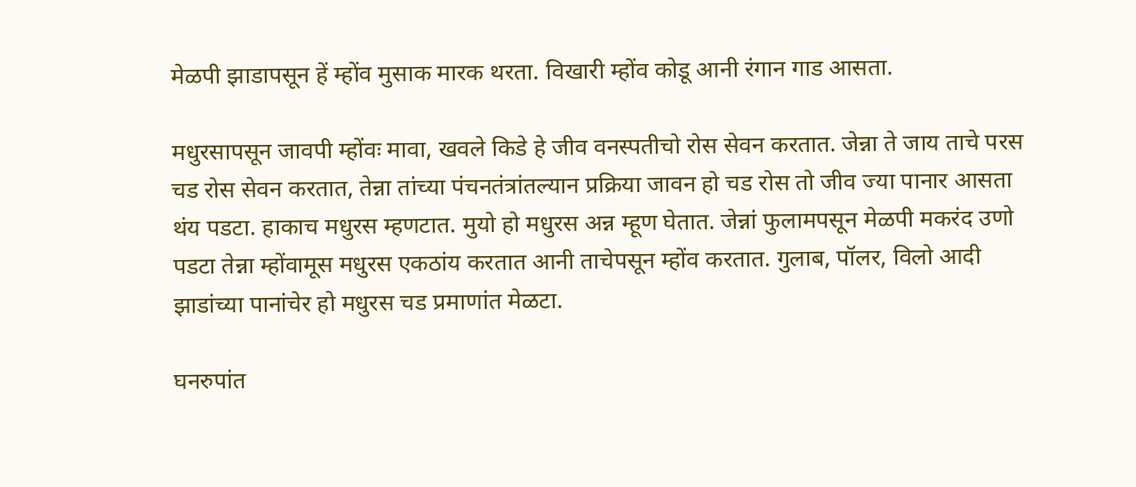मेळपी झाडापसून हें म्होंव मुसाक मारक थरता. विखारी म्होंव कोडू आनी रंगान गाड आसता.

मधुरसापसून जावपी म्होंवः मावा, खवले किडे हे जीव वनस्पतीचो रोस सेवन करतात. जेन्ना ते जाय ताचे परस चड रोस सेवन करतात, तेन्ना तांच्या पंचनतंत्रांतल्यान प्रक्रिया जावन हो चड रोस तो जीव ज्या पानार आसता थंय पडटा. हाकाच मधुरस म्हणटात. मुयो हो मधुरस अन्न म्हूण घेतात. जेन्नां फुलामपसून मेळपी मकरंद उणो पडटा तेन्ना म्होंवामूस मधुरस एकठांय करतात आनी ताचेपसून म्होंव करतात. गुलाब, पॉलर, विलो आदी झाडांच्या पानांचेर हो मधुरस चड प्रमाणांत मेळटा.

घनरुपांत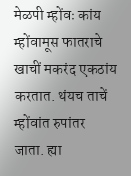मेळपी म्होंवः कांय म्होंवामूस फातराचे खाचीं मकरंद एकठांय करतात. थंयच ताचें म्होंवांत रुपांतर जाता. ह्या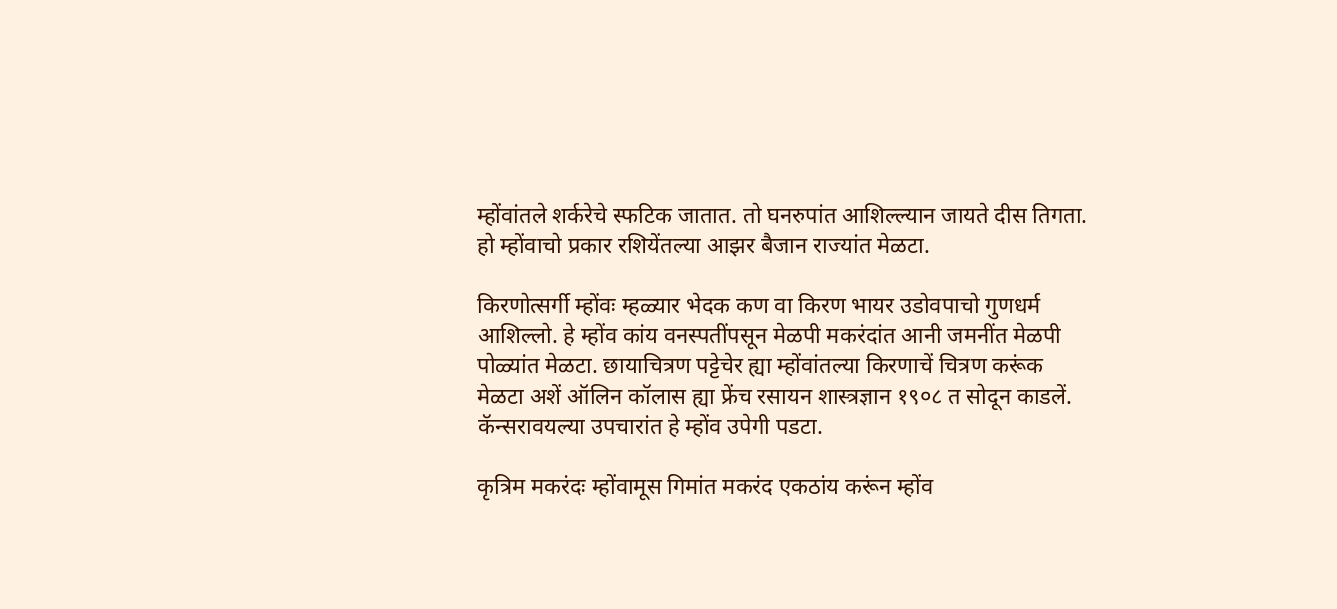म्होंवांतले शर्करेचे स्फटिक जातात. तो घनरुपांत आशिल्ल्यान जायते दीस तिगता. हो म्होंवाचो प्रकार रशियेंतल्या आझर बैजान राज्यांत मेळटा.

किरणोत्सर्गी म्होंवः म्हळ्यार भेदक कण वा किरण भायर उडोवपाचो गुणधर्म आशिल्लो. हे म्होंव कांय वनस्पतींपसून मेळपी मकरंदांत आनी जमनींत मेळपी पोळ्यांत मेळटा. छायाचित्रण पट्टेचेर ह्या म्होंवांतल्या किरणाचें चित्रण करूंक मेळटा अशें ऑलिन कॉलास ह्या फ्रेंच रसायन शास्त्रज्ञान १९०८ त सोदून काडलें. कॅन्सरावयल्या उपचारांत हे म्होंव उपेगी पडटा.

कृत्रिम मकरंदः म्होंवामूस गिमांत मकरंद एकठांय करूंन म्होंव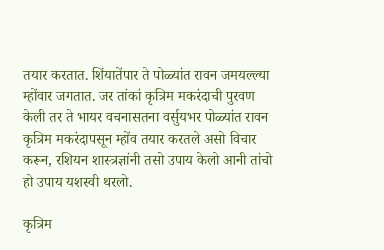तयार करतात. शिंयातेंपार ते पोळ्यांत रावन जमयल्ल्या म्होंवार जगतात. जर तांकां कृत्रिम मकरंदाची पुरवण केली तर ते भायर वचनासतना वर्सुयभर पोळ्यांत रावन कृत्रिम मकरंदापसून म्होंव तयार करतले असो विचार करून, रशियन शास्त्रज्ञांनी तसो उपाय केलो आनी तांचो हो उपाय यशस्वी थरलो.

कृत्रिम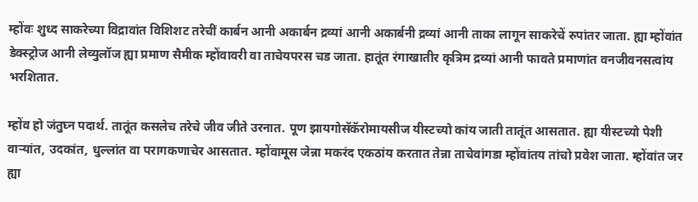म्होंवः शुध्द साकरेच्या विद्रावांत विशिशट तरेचीं कार्बन आनी अकार्बन द्रव्यां आनी अकार्बनी द्रव्यां आनी ताका लागून साकरेचें रुपांतर जाता. ह्या म्होंवांत डेक्स्ट्रोज आनी लेव्युलॉज ह्या प्रमाण सैमीक म्होंवावरी वा ताचेयपरस चड जाता. हातूंत रंगाखातीर कृत्रिम द्रव्यां आनी फावते प्रमाणांत वनजीवनसत्वांय भरशितात.

म्होंव हो जंतुघ्न पदार्थ. तातूंत कसलेच तरेचे जीव जीते उरनात. पूण झायगोसॅकॅरोमायसीज यीस्टच्यो कांय जाती तातूंत आसतात. ह्या यीस्टच्यो पेशी वाऱ्यांत, उदकांत, धुल्लांत वा परागकणाचेर आसतात. म्होंवामूस जेन्ना मकरंद एकठांय करतात तेन्ना ताचेवांगडा म्होंवांतय तांचो प्रवेश जाता. म्होंवांत जर ह्या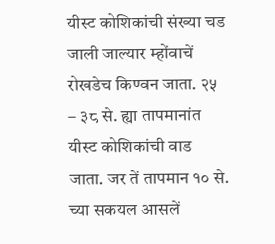यीस्ट कोशिकांची संख्या चड जाली जाल्यार म्होंवाचें रोखडेच किण्वन जाता. २५ – ३८ से. ह्या तापमानांत यीस्ट कोशिकांची वाड जाता. जर तें तापमान १० से. च्या सकयल आसलें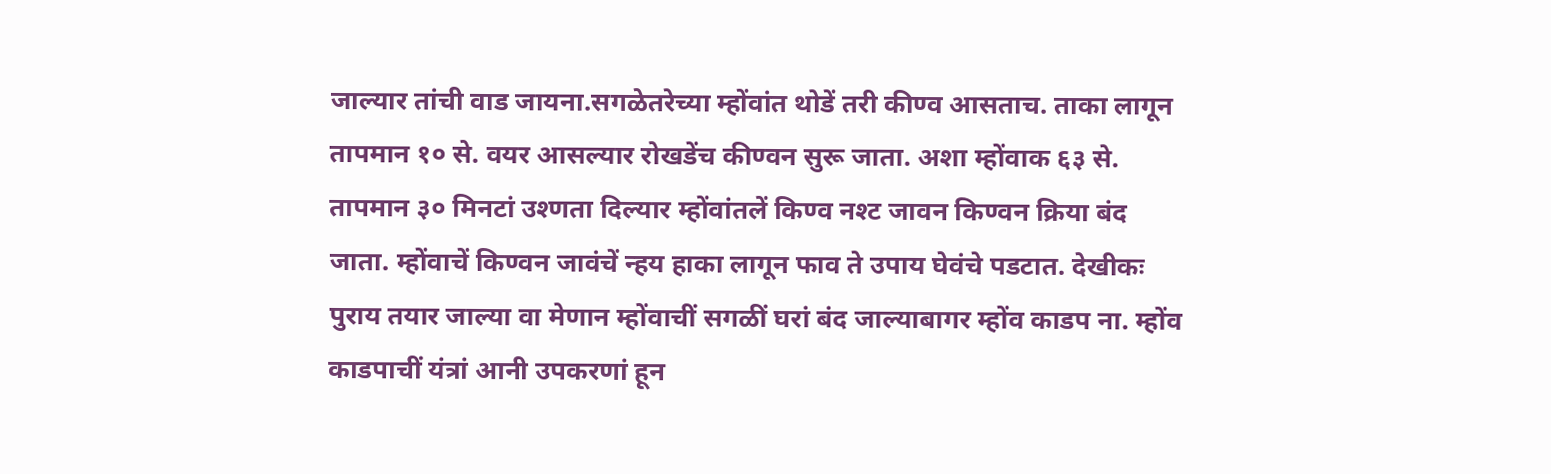जाल्यार तांची वाड जायना.सगळेतरेच्या म्होंवांत थोडें तरी कीण्व आसताच. ताका लागून तापमान १० से. वयर आसल्यार रोखडेंच कीण्वन सुरू जाता. अशा म्होंवाक ६३ से. तापमान ३० मिनटां उश्णता दिल्यार म्होंवांतलें किण्व नश्ट जावन किण्वन क्रिया बंद जाता. म्होंवाचें किण्वन जावंचें न्हय हाका लागून फाव ते उपाय घेवंचे पडटात. देखीकः पुराय तयार जाल्या वा मेणान म्होंवाचीं सगळीं घरां बंद जाल्याबागर म्होंव काडप ना. म्होंव काडपाचीं यंत्रां आनी उपकरणां हून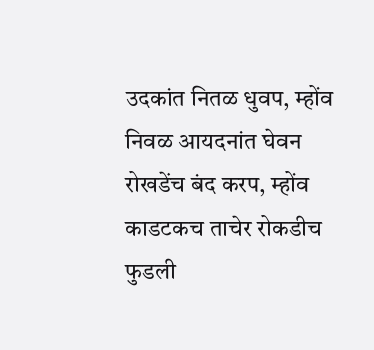उदकांत नितळ धुवप, म्होंव निवळ आयदनांत घेवन रोखडेंच बंद करप, म्होंव काडटकच ताचेर रोकडीच फुडली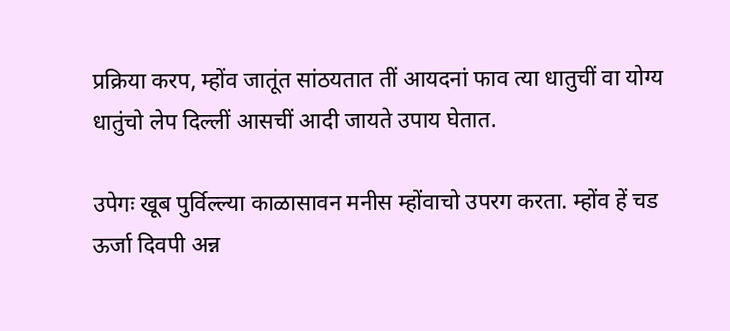प्रक्रिया करप, म्होंव जातूंत सांठयतात तीं आयदनां फाव त्या धातुचीं वा योग्य धातुंचो लेप दिल्लीं आसचीं आदी जायते उपाय घेतात.

उपेगः खूब पुर्विल्ल्या काळासावन मनीस म्होंवाचो उपरग करता. म्होंव हें चड ऊर्जा दिवपी अन्न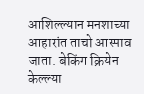आशिल्ल्यान मनशाच्या आहारांत ताचो आस्पाव जाता. बेकिंग क्रियेन केल्ल्या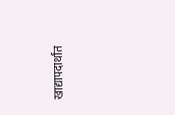खाद्यापदार्थांत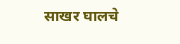साखर घालचे